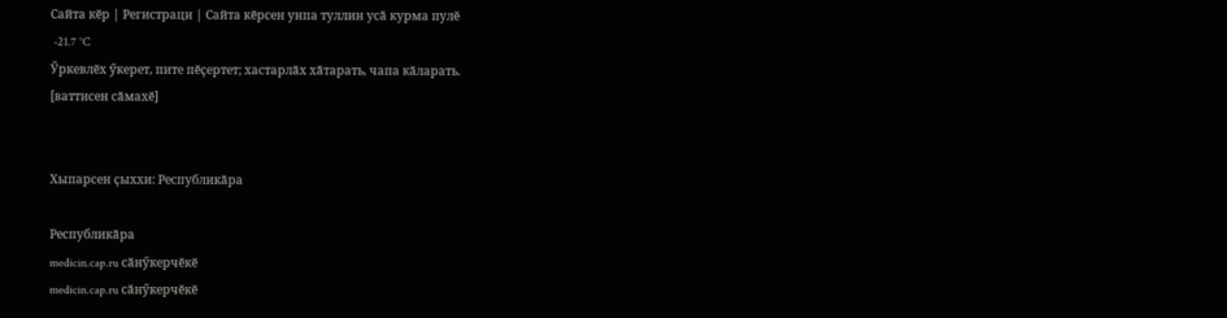Сайта кӗр | Регистраци | Сайта кӗрсен унпа туллин усӑ курма пулӗ
 -21.7 °C
Ӳркевлӗх ӳкерет, пите пӗҫертет; хастарлӑх хӑтарать, чапа кӑларать.
[ваттисен сӑмахӗ]


Хыпарсен ҫыххи: Республикӑра

Республикӑра
medicin.cap.ru сӑнӳкерчӗкӗ
medicin.cap.ru сӑнӳкерчӗкӗ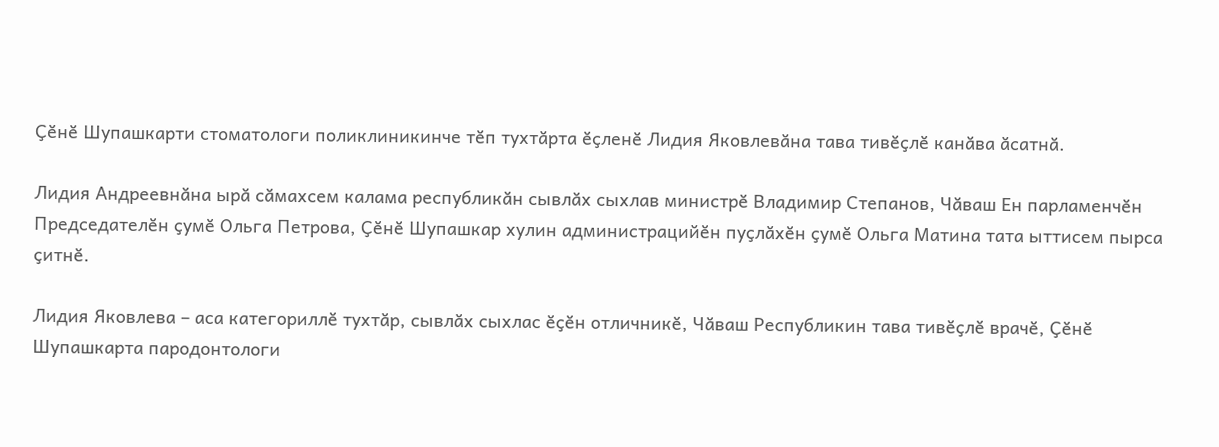Ҫӗнӗ Шупашкарти стоматологи поликлиникинче тӗп тухтӑрта ӗҫленӗ Лидия Яковлевӑна тава тивӗҫлӗ канӑва ӑсатнӑ.

Лидия Андреевнӑна ырӑ сӑмахсем калама республикӑн сывлӑх сыхлав министрӗ Владимир Степанов, Чӑваш Ен парламенчӗн Председателӗн ҫумӗ Ольга Петрова, Ҫӗнӗ Шупашкар хулин администрацийӗн пуҫлӑхӗн ҫумӗ Ольга Матина тата ыттисем пырса ҫитнӗ.

Лидия Яковлева – аса категориллӗ тухтӑр, сывлӑх сыхлас ӗҫӗн отличникӗ, Чӑваш Республикин тава тивӗҫлӗ врачӗ, Ҫӗнӗ Шупашкарта пародонтологи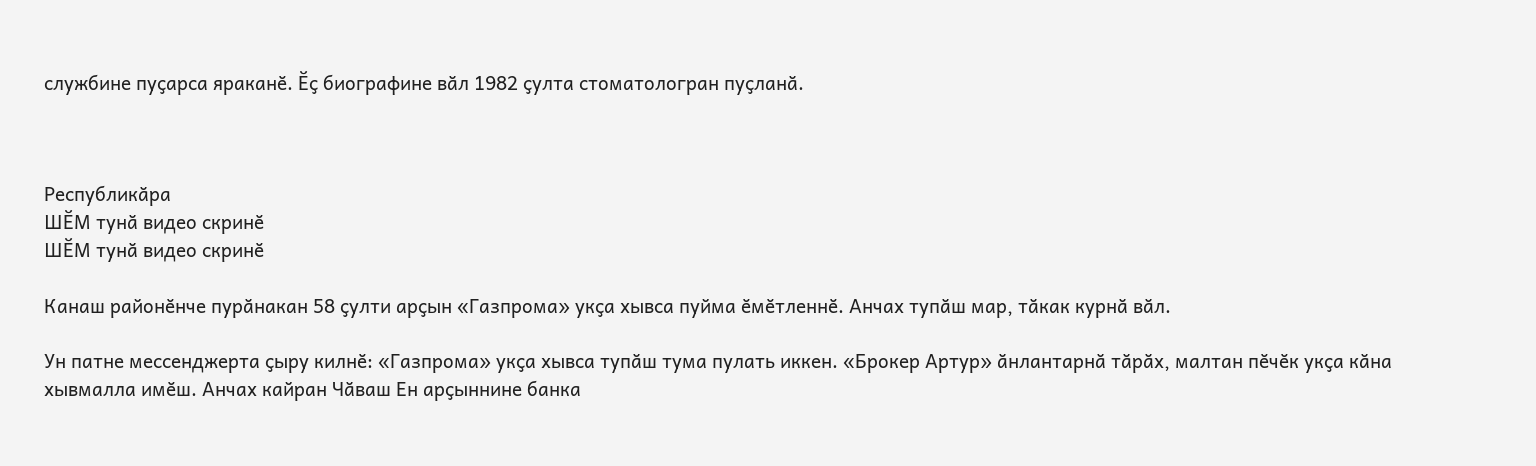службине пуҫарса яраканӗ. Ӗҫ биографине вӑл 1982 ҫулта стоматологран пуҫланӑ.



Республикӑра
ШӖМ тунӑ видео скринӗ
ШӖМ тунӑ видео скринӗ

Канаш районӗнче пурӑнакан 58 ҫулти арҫын «Газпрома» укҫа хывса пуйма ӗмӗтленнӗ. Анчах тупӑш мар, тӑкак курнӑ вӑл.

Ун патне мессенджерта ҫыру килнӗ: «Газпрома» укҫа хывса тупӑш тума пулать иккен. «Брокер Артур» ӑнлантарнӑ тӑрӑх, малтан пӗчӗк укҫа кӑна хывмалла имӗш. Анчах кайран Чӑваш Ен арҫыннине банка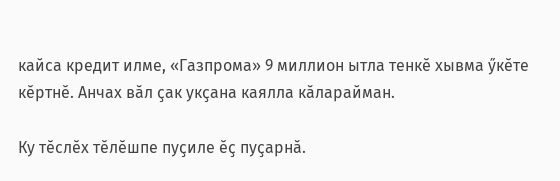кайса кредит илме, «Газпрома» 9 миллион ытла тенкӗ хывма ӳкӗте кӗртнӗ. Анчах вӑл ҫак укҫана каялла кӑларайман.

Ку тӗслӗх тӗлӗшпе пуҫиле ӗҫ пуҫарнӑ.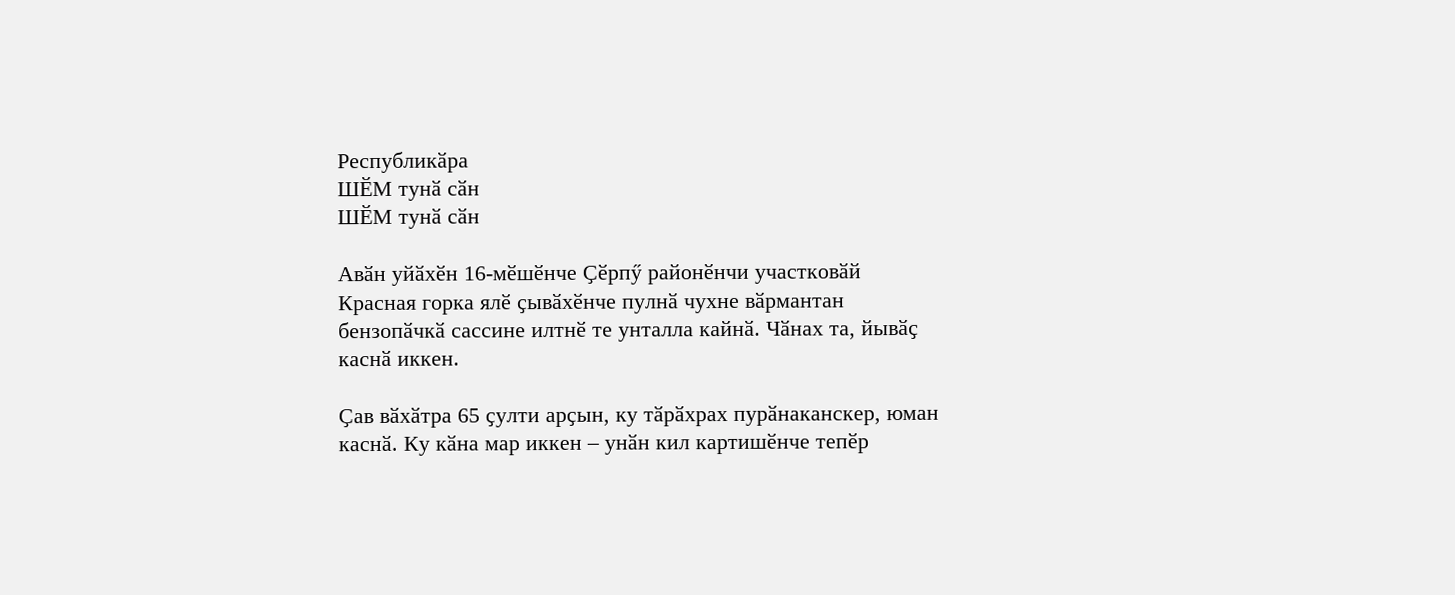Республикӑра
ШӖМ тунӑ сӑн
ШӖМ тунӑ сӑн

Авӑн уйӑхӗн 16-мӗшӗнче Ҫӗрпӳ районӗнчи участковӑй Красная горка ялӗ ҫывӑхӗнче пулнӑ чухне вӑрмантан бензопӑчкӑ сассине илтнӗ те унталла кайнӑ. Чӑнах та, йывӑҫ каснӑ иккен.

Ҫав вӑхӑтра 65 ҫулти арҫын, ку тӑрӑхрах пурӑнаканскер, юман каснӑ. Ку кӑна мар иккен – унӑн кил картишӗнче тепӗр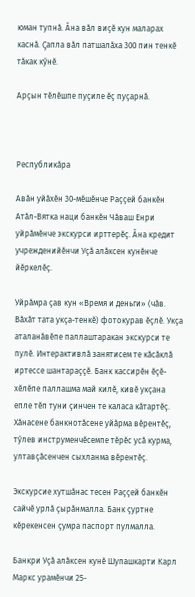юман тупнӑ. Ӑна вӑл виҫӗ кун маларах каснӑ. Ҫапла вӑл патшалӑха 300 пин тенкӗ тӑкак кӳнӗ.

Арҫын тӗлӗшпе пуҫиле ӗҫ пуҫарнӑ.



Республикӑра

Авӑн уйӑхӗн 30-мӗшӗнче Раҫҫей банкӗн Атӑл-Вятка наци банкӗн Чӑваш Енри уйрӑмӗнче экскурси ирттерӗҫ. Ӑна кредит учрежденийӗнчи Уҫӑ алӑксен кунӗнче йӗркелӗҫ.

Уйрӑмра ҫав кун «Время и деньги» (чӑв. Вӑхӑт тата укҫа-тенкӗ) фотокурав ӗҫлӗ. Укҫа аталанӑвӗпе паллаштаракан экскурси те пулӗ. Интерактивлӑ занятисем те кӑсӑклӑ иртессе шантараҫҫӗ. Банк кассирӗн ӗҫӗ-хӗлӗпе паллашма май килӗ, кивӗ укҫана епле тӗп туни ҫинчен те каласа кӑтартӗҫ. Хӑнасене банкнотӑсене уйӑрма вӗрентӗҫ, тӳлев инструменчӗсемпе тӗрӗс усӑ курма, ултавҫӑсенчен сыхланма вӗрентӗҫ.

Экскурсие хутшӑнас тесен Раҫҫей банкӗн сайчӗ урлӑ ҫырӑнмалла. Банк ҫуртне кӗрекенсен ҫумра паспорт пулмалла.

Банкри Уҫӑ алӑксен кунӗ Шупашкарти Карл Маркс урамӗнчи 25-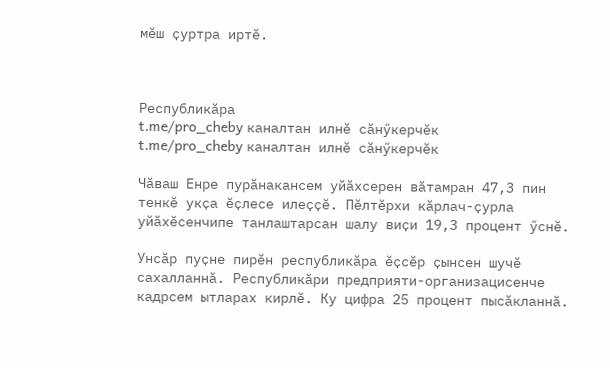мӗш ҫуртра иртӗ.



Республикӑра
t.me/pro_cheby каналтан илнӗ сӑнӳкерчӗк
t.me/pro_cheby каналтан илнӗ сӑнӳкерчӗк

Чӑваш Енре пурӑнакансем уйӑхсерен вӑтамран 47,3 пин тенкӗ укҫа ӗҫлесе илеҫҫӗ. Пӗлтӗрхи кӑрлач-ҫурла уйӑхӗсенчипе танлаштарсан шалу виҫи 19,3 процент ӳснӗ.

Унсӑр пуҫне пирӗн республикӑра ӗҫсӗр ҫынсен шучӗ сахалланнӑ. Республикӑри предприяти-организацисенче кадрсем ытларах кирлӗ. Ку цифра 25 процент пысӑкланнӑ.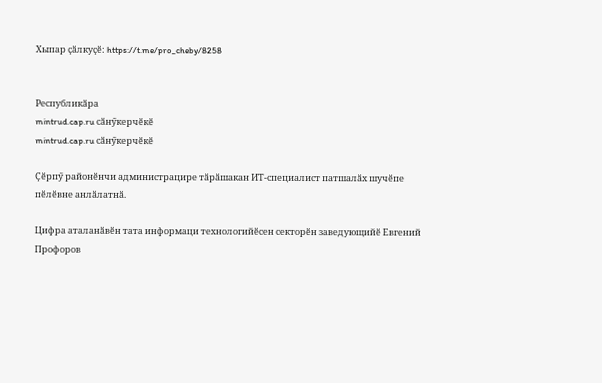Хыпар ҫӑлкуҫӗ: https://t.me/pro_cheby/8258


Республикӑра
mintrud.cap.ru сӑнӳкерчӗкӗ
mintrud.cap.ru сӑнӳкерчӗкӗ

Ҫӗрпӳ районӗнчи администрацире тӑрӑшакан ИТ-специалист патшалӑх шучӗпе пӗлӗвне анлӑлатнӑ.

Цифра аталанӑвӗн тата информаци технологийӗсен секторӗн заведующийӗ Евгений Профоров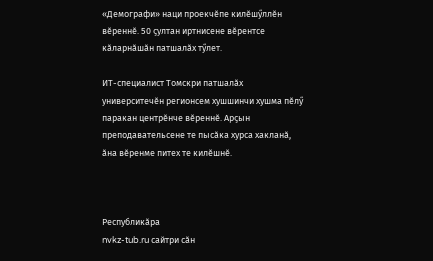«Демографи» наци проекчӗпе килӗшӳллӗн вӗреннӗ. 50 ҫултан иртнисене вӗрентсе кӑларнӑшӑн патшалӑх тӳлет.

ИТ-специалист Томскри патшалӑх университечӗн регионсем хушшинчи хушма пӗлӳ паракан центрӗнче вӗреннӗ. Арҫын преподавательсене те пысӑка хурса хакланӑ, ӑна вӗренме питех те килӗшнӗ.



Республикӑра
nvkz-tub.ru сайтри сӑн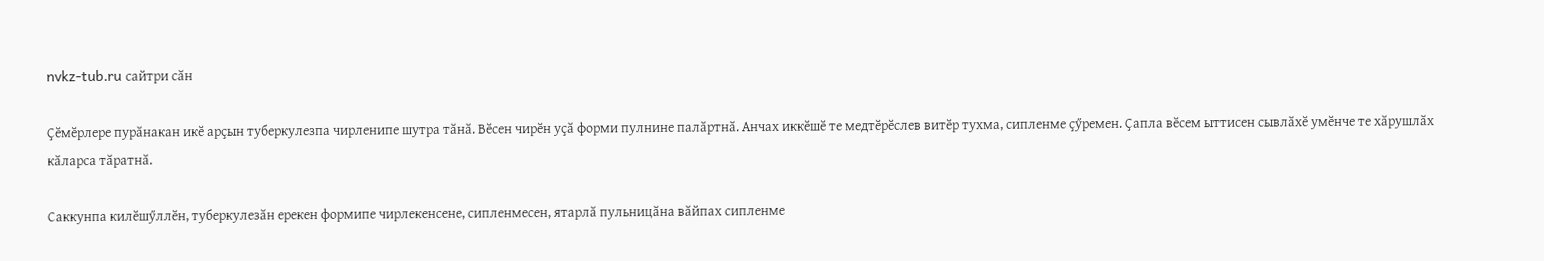nvkz-tub.ru сайтри сӑн

Ҫӗмӗрлере пурӑнакан икӗ арҫын туберкулезпа чирленипе шутра тӑнӑ. Вӗсен чирӗн уҫӑ форми пулнине палӑртнӑ. Анчах иккӗшӗ те медтӗрӗслев витӗр тухма, сипленме ҫӳремен. Ҫапла вӗсем ыттисен сывлӑхӗ умӗнче те хӑрушлӑх кӑларса тӑратнӑ.

Саккунпа килӗшӳллӗн, туберкулезӑн ерекен формипе чирлекенсене, сипленмесен, ятарлӑ пульницӑна вӑйпах сипленме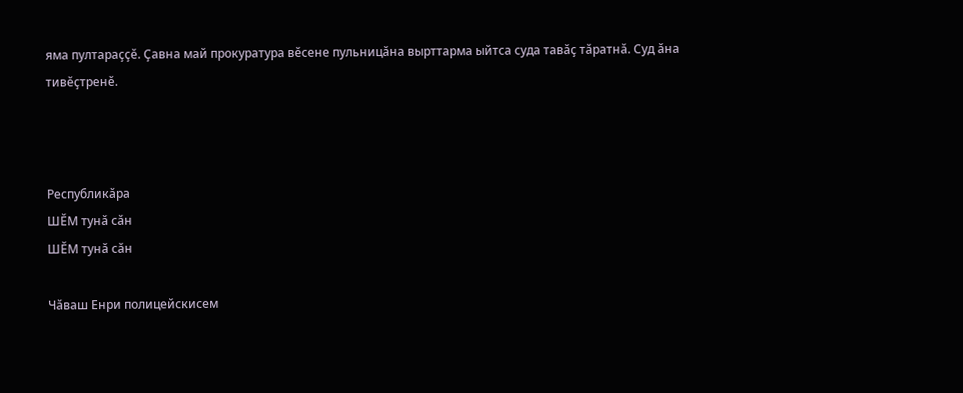яма пултараҫҫӗ. Ҫавна май прокуратура вӗсене пульницӑна вырттарма ыйтса суда тавӑҫ тӑратнӑ. Суд ӑна тивӗҫтренӗ.



Республикӑра
ШӖМ тунӑ сӑн
ШӖМ тунӑ сӑн

Чӑваш Енри полицейскисем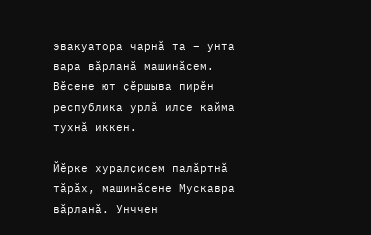эвакуатора чарнӑ та – унта вара вӑрланӑ машинӑсем. Вӗсене ют ҫӗршыва пирӗн республика урлӑ илсе кайма тухнӑ иккен.

Йӗрке хуралҫисем палӑртнӑ тӑрӑх, машинӑсене Мускавра вӑрланӑ. Унччен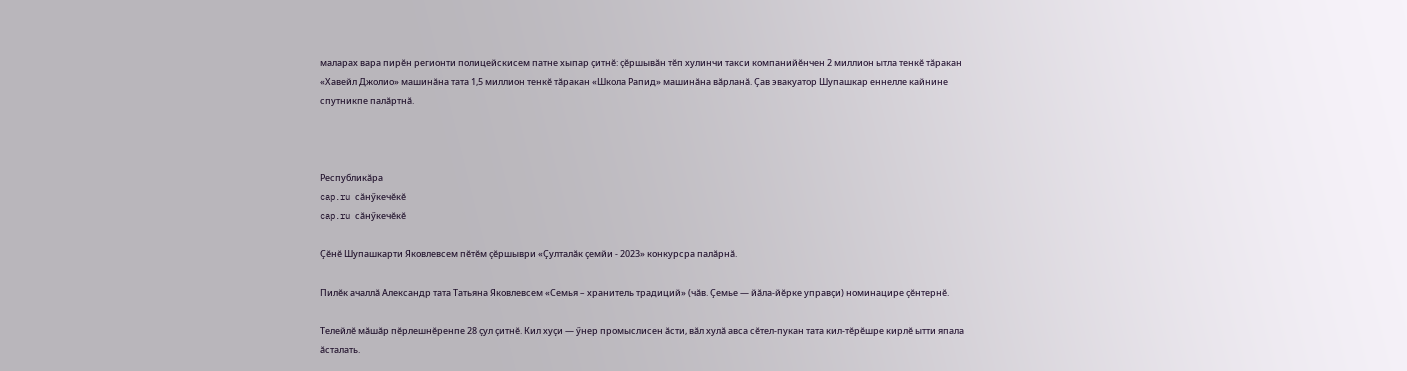маларах вара пирӗн регионти полицейскисем патне хыпар ҫитнӗ: ҫӗршывӑн тӗп хулинчи такси компанийӗнчен 2 миллион ытла тенкӗ тӑракан «Хавейл Джолио» машинӑна тата 1,5 миллион тенкӗ тӑракан «Школа Рапид» машинӑна вӑрланӑ. Ҫав эвакуатор Шупашкар еннелле кайнине спутникпе палӑртнӑ.



Республикӑра
cap.ru сӑнӳкечӗкӗ
cap.ru сӑнӳкечӗкӗ

Ҫӗнӗ Шупашкарти Яковлевсем пӗтӗм ҫӗршыври «Ҫулталӑк ҫемйи - 2023» конкурсра палӑрнӑ.

Пилӗк ачаллӑ Александр тата Татьяна Яковлевсем «Семья – хранитель традиций» (чӑв. Ҫемье — йӑла-йӗрке управҫи) номинацире ҫӗнтернӗ.

Телейлӗ мӑшӑр пӗрлешнӗренпе 28 ҫул ҫитнӗ. Кил хуҫи — ӳнер промыслисен ӑсти, вӑл хулӑ авса сӗтел-пукан тата кил-тӗрӗшре кирлӗ ытти япала ӑсталать.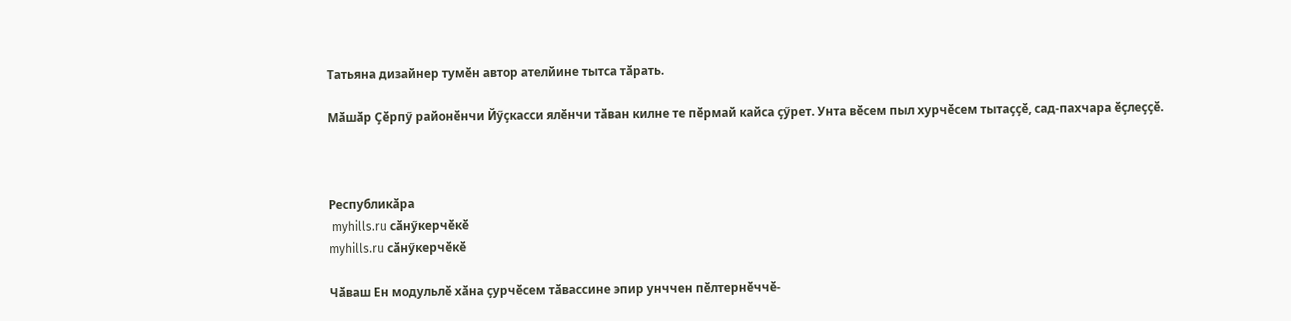Татьяна дизайнер тумӗн автор ателйине тытса тӑрать.

Мӑшӑр Ҫӗрпӳ районӗнчи Йӳҫкасси ялӗнчи тӑван килне те пӗрмай кайса ҫӳрет. Унта вӗсем пыл хурчӗсем тытаҫҫӗ, сад-пахчара ӗҫлеҫҫӗ.



Республикӑра
 myhills.ru сӑнӳкерчӗкӗ
myhills.ru сӑнӳкерчӗкӗ

Чӑваш Ен модульлӗ хӑна ҫурчӗсем тӑвассине эпир унччен пӗлтернӗччӗ-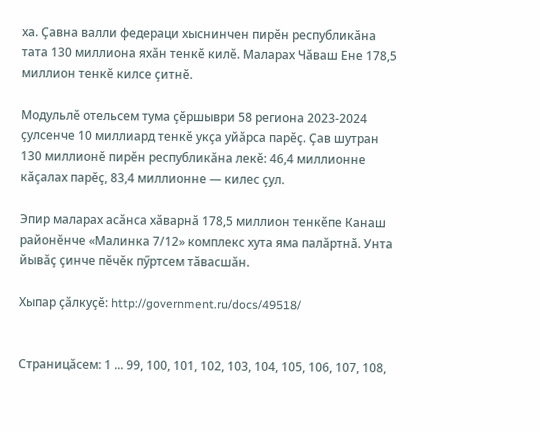ха. Ҫавна валли федераци хыснинчен пирӗн республикӑна тата 130 миллиона яхӑн тенкӗ килӗ. Маларах Чӑваш Ене 178,5 миллион тенкӗ килсе ҫитнӗ.

Модульлӗ отельсем тума ҫӗршыври 58 региона 2023-2024 ҫулсенче 10 миллиард тенкӗ укҫа уйӑрса парӗҫ. Ҫав шутран 130 миллионӗ пирӗн республикӑна лекӗ: 46,4 миллионне кӑҫалах парӗҫ, 83,4 миллионне — килес ҫул.

Эпир маларах асӑнса хӑварнӑ 178,5 миллион тенкӗпе Канаш районӗнче «Малинка 7/12» комплекс хута яма палӑртнӑ. Унта йывӑҫ ҫинче пӗчӗк пӳртсем тӑвасшӑн.

Хыпар ҫӑлкуҫӗ: http://government.ru/docs/49518/


Страницӑсем: 1 ... 99, 100, 101, 102, 103, 104, 105, 106, 107, 108,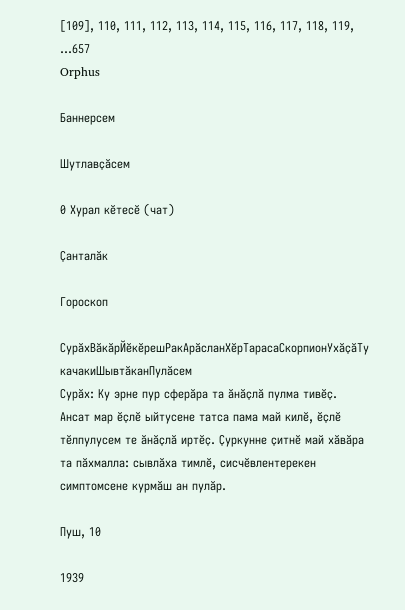[109], 110, 111, 112, 113, 114, 115, 116, 117, 118, 119, ...657
Orphus

Баннерсем

Шутлавҫӑсем

0 Хурал кӗтесӗ (чат)

Ҫанталӑк

Гороскоп

СурӑхВӑкӑрЙӗкӗрешРакАрӑсланХӗрТарасаСкорпионУхӑҫӑТу качакиШывтӑканПулӑсем
Сурӑх: Ку эрне пур сферӑра та ӑнӑҫлӑ пулма тивӗҫ. Ансат мар ӗҫлӗ ыйтусене татса пама май килӗ, ӗҫлӗ тӗлпулусем те ӑнӑҫлӑ иртӗҫ. Ҫуркунне ҫитнӗ май хӑвӑра та пӑхмалла: сывлӑха тимлӗ, сисчӗвлентерекен симптомсене курмӑш ан пулӑр.

Пуш, 10

1939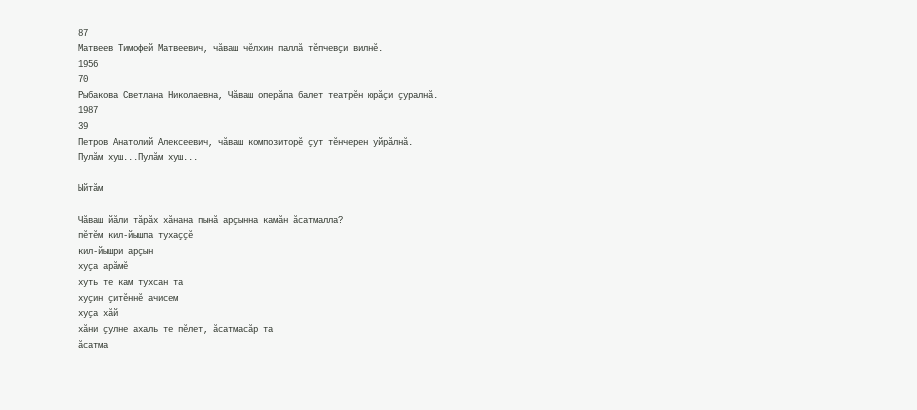87
Матвеев Тимофей Матвеевич, чӑваш чӗлхин паллӑ тӗпчевҫи вилнӗ.
1956
70
Рыбакова Светлана Николаевна, Чӑваш оперӑпа балет театрӗн юрӑҫи ҫуралнӑ.
1987
39
Петров Анатолий Алексеевич, чӑваш композиторӗ ҫут тӗнчерен уйрӑлнӑ.
Пулӑм хуш...Пулӑм хуш...

Ыйтӑм

Чӑваш йӑли тӑрӑх хӑнана пынӑ арҫынна камӑн ӑсатмалла?
пӗтӗм кил-йышпа тухаҫҫӗ
кил-йышри арҫын
хуҫа арӑмӗ
хуть те кам тухсан та
хуҫин ҫитӗннӗ ачисем
хуҫа хӑй
хӑни ҫулне ахаль те пӗлет, ӑсатмасӑр та
ӑсатма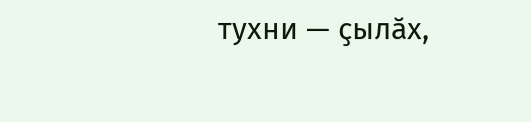тухни — ҫылӑх,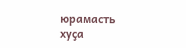юрамасть
хуҫа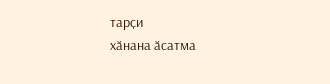тарҫи
хӑнана ӑсатма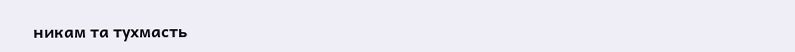никам та тухмасть